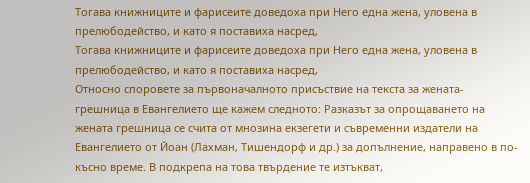Тогава книжниците и фарисеите доведоха при Него една жена, уловена в прелюбодейство, и като я поставиха насред,
Тогава книжниците и фарисеите доведоха при Него една жена, уловена в прелюбодейство, и като я поставиха насред,
Относно споровете за първоначалното присъствие на текста за жената-грешница в Евангелието ще кажем следното: Разказът за опрощаването на жената грешница се счита от мнозина екзегети и съвременни издатели на Евангелието от Йоан (Лахман, Тишендорф и др.) за допълнение, направено в по-късно време. В подкрепа на това твърдение те изтъкват,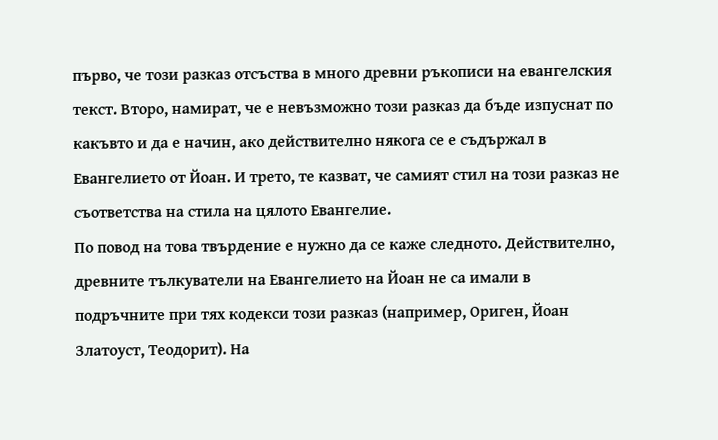първо, че този разказ отсъства в много древни ръкописи на евангелския текст. Второ, намират, че е невъзможно този разказ да бъде изпуснат по какъвто и да е начин, ако действително някога се е съдържал в Евангелието от Йоан. И трето, те казват, че самият стил на този разказ не съответства на стила на цялото Евангелие.
По повод на това твърдение е нужно да се каже следното. Действително, древните тълкуватели на Евангелието на Йоан не са имали в подръчните при тях кодекси този разказ (например, Ориген, Йоан Златоуст, Теодорит). На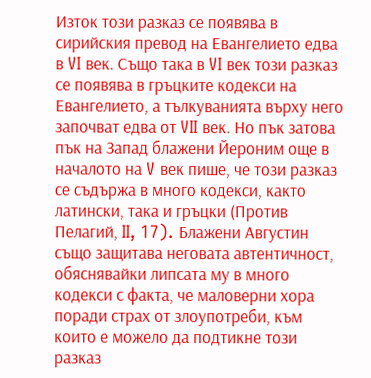Изток този разказ се появява в сирийския превод на Евангелието едва в VI век. Също така в VI век този разказ се появява в гръцките кодекси на Евангелието, а тълкуванията върху него започват едва от VII век. Но пък затова пък на Запад блажени Йероним още в началото на V век пише, че този разказ се съдържа в много кодекси, както латински, така и гръцки (Против Пелагий, II, 17). Блажени Августин също защитава неговата автентичност, обяснявайки липсата му в много кодекси с факта, че маловерни хора поради страх от злоупотреби, към които е можело да подтикне този разказ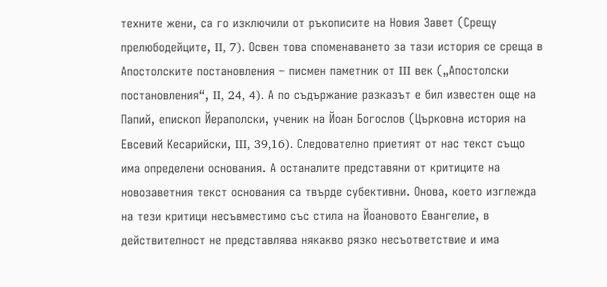техните жени, са го изключили от ръкописите на Новия Завет (Срещу прелюбодейците, II, 7). Освен това споменаването за тази история се среща в Апостолските постановления – писмен паметник от III век („Апостолски постановления“, II, 24, 4). А по съдържание разказът е бил известен още на Папий, епископ Йераполски, ученик на Йоан Богослов (Църковна история на Евсевий Кесарийски, III, 39,16). Следователно приетият от нас текст също има определени основания. А останалите представяни от критиците на новозаветния текст основания са твърде субективни. Онова, което изглежда на тези критици несъвместимо със стила на Йоановото Евангелие, в действителност не представлява някакво рязко несъответствие и има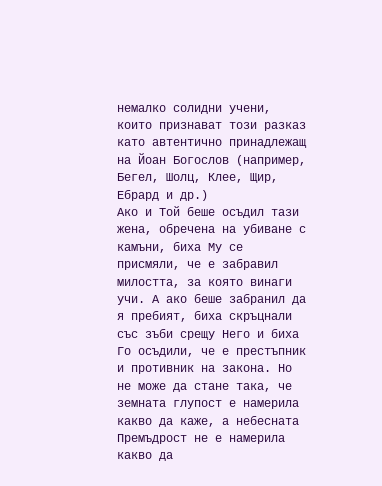немалко солидни учени, които признават този разказ като автентично принадлежащ на Йоан Богослов (например, Бегел, Шолц, Клее, Щир, Ебрард и др.)
Ако и Той беше осъдил тази жена, обречена на убиване с камъни, биха Му се присмяли, че е забравил милостта, за която винаги учи. А ако беше забранил да я пребият, биха скръцнали със зъби срещу Него и биха Го осъдили, че е престъпник и противник на закона. Но не може да стане така, че земната глупост е намерила какво да каже, а небесната Премъдрост не е намерила какво да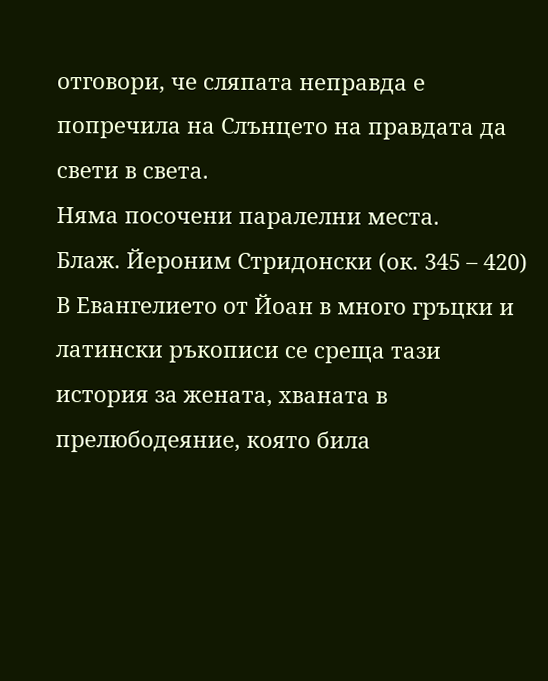отговори, че сляпата неправда е попречила на Слънцето на правдата да свети в света.
Няма посочени паралелни места.
Блаж. Йероним Стридонски (ок. 345 – 420)
В Евангелието от Йоан в много гръцки и латински ръкописи се среща тази история за жената, хваната в прелюбодеяние, която била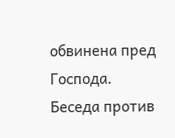обвинена пред Господа.
Беседа против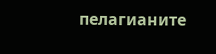пелагианите